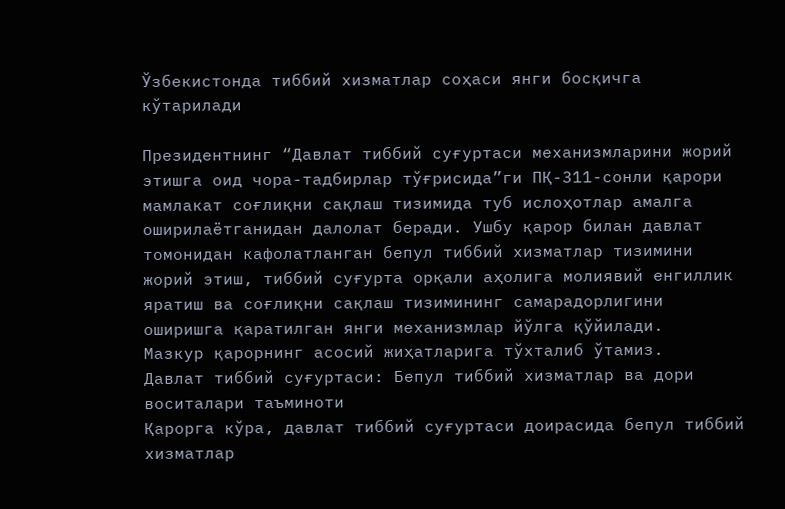Ўзбекистонда тиббий хизматлар соҳаси янги босқичга кўтарилади

Президентнинг “Давлат тиббий суғуртаси механизмларини жорий этишга оид чора-тадбирлар тўғрисида”ги ПҚ-311-сонли қарори мамлакат соғлиқни сақлаш тизимида туб ислоҳотлар амалга оширилаётганидан далолат беради. Ушбу қарор билан давлат томонидан кафолатланган бепул тиббий хизматлар тизимини жорий этиш, тиббий суғурта орқали аҳолига молиявий енгиллик яратиш ва соғлиқни сақлаш тизимининг самарадорлигини оширишга қаратилган янги механизмлар йўлга қўйилади.
Мазкур қарорнинг асосий жиҳатларига тўхталиб ўтамиз.
Давлат тиббий суғуртаси: Бепул тиббий хизматлар ва дори воситалари таъминоти
Қарорга кўра, давлат тиббий суғуртаси доирасида бепул тиббий хизматлар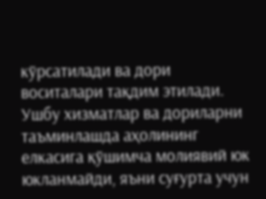кўрсатилади ва дори воситалари тақдим этилади. Ушбу хизматлар ва дориларни таъминлашда аҳолининг елкасига қўшимча молиявий юк юкланмайди, яъни суғурта учун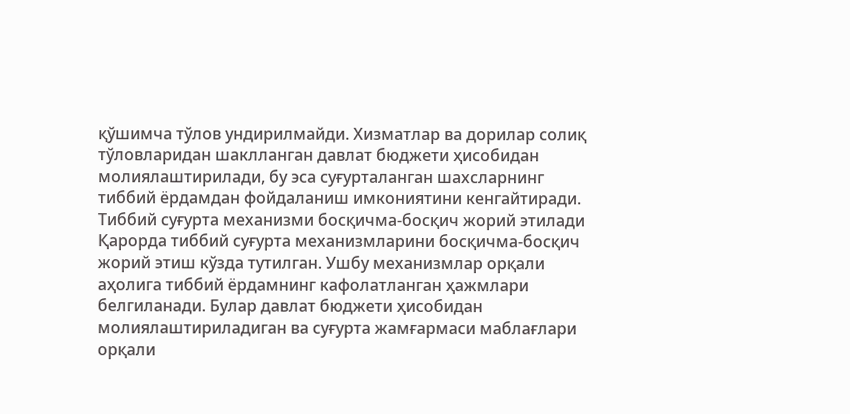қўшимча тўлов ундирилмайди. Хизматлар ва дорилар солиқ тўловларидан шаклланган давлат бюджети ҳисобидан молиялаштирилади, бу эса суғурталанган шахсларнинг тиббий ёрдамдан фойдаланиш имкониятини кенгайтиради.
Тиббий суғурта механизми босқичма-босқич жорий этилади
Қарорда тиббий суғурта механизмларини босқичма-босқич жорий этиш кўзда тутилган. Ушбу механизмлар орқали аҳолига тиббий ёрдамнинг кафолатланган ҳажмлари белгиланади. Булар давлат бюджети ҳисобидан молиялаштириладиган ва суғурта жамғармаси маблағлари орқали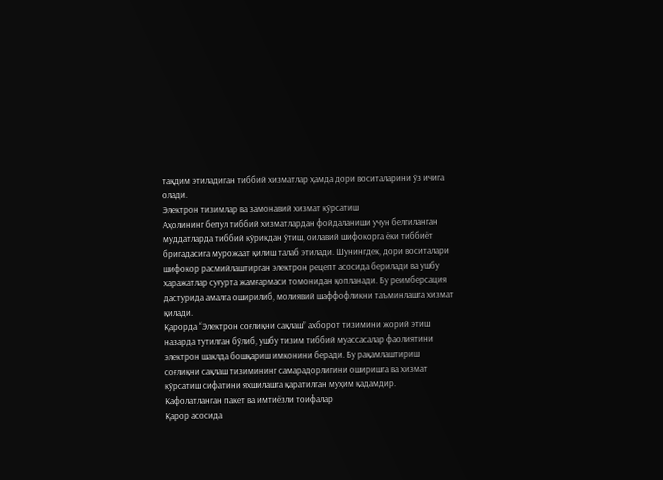тақдим этиладиган тиббий хизматлар ҳамда дори воситаларини ўз ичига олади.
Электрон тизимлар ва замонавий хизмат кўрсатиш
Аҳолининг бепул тиббий хизматлардан фойдаланиши учун белгиланган муддатларда тиббий кўрикдан ўтиш, оилавий шифокорга ёки тиббиёт бригадасига мурожаат қилиш талаб этилади. Шунингдек, дори воситалари шифокор расмийлаштирган электрон рецепт асосида берилади ва ушбу харажатлар суғурта жамғармаси томонидан қопланади. Бу реимберсация дастурида амалга оширилиб, молиявий шаффофликни таъминлашга хизмат қилади.
Қарорда “Электрон соғлиқни сақлаш” ахборот тизимини жорий этиш назарда тутилган бўлиб, ушбу тизим тиббий муассасалар фаолиятини электрон шаклда бошқариш имконини беради. Бу рақамлаштириш соғлиқни сақлаш тизимининг самарадорлигини оширишга ва хизмат кўрсатиш сифатини яхшилашга қаратилган муҳим қадамдир.
Кафолатланган пакет ва имтиёзли тоифалар
Қарор асосида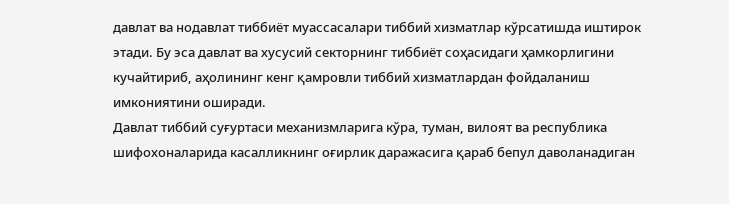давлат ва нодавлат тиббиёт муассасалари тиббий хизматлар кўрсатишда иштирок этади. Бу эса давлат ва хусусий секторнинг тиббиёт соҳасидаги ҳамкорлигини кучайтириб, аҳолининг кенг қамровли тиббий хизматлардан фойдаланиш имкониятини оширади.
Давлат тиббий суғуртаси механизмларига кўра, туман, вилоят ва республика шифохоналарида касалликнинг оғирлик даражасига қараб бепул даволанадиган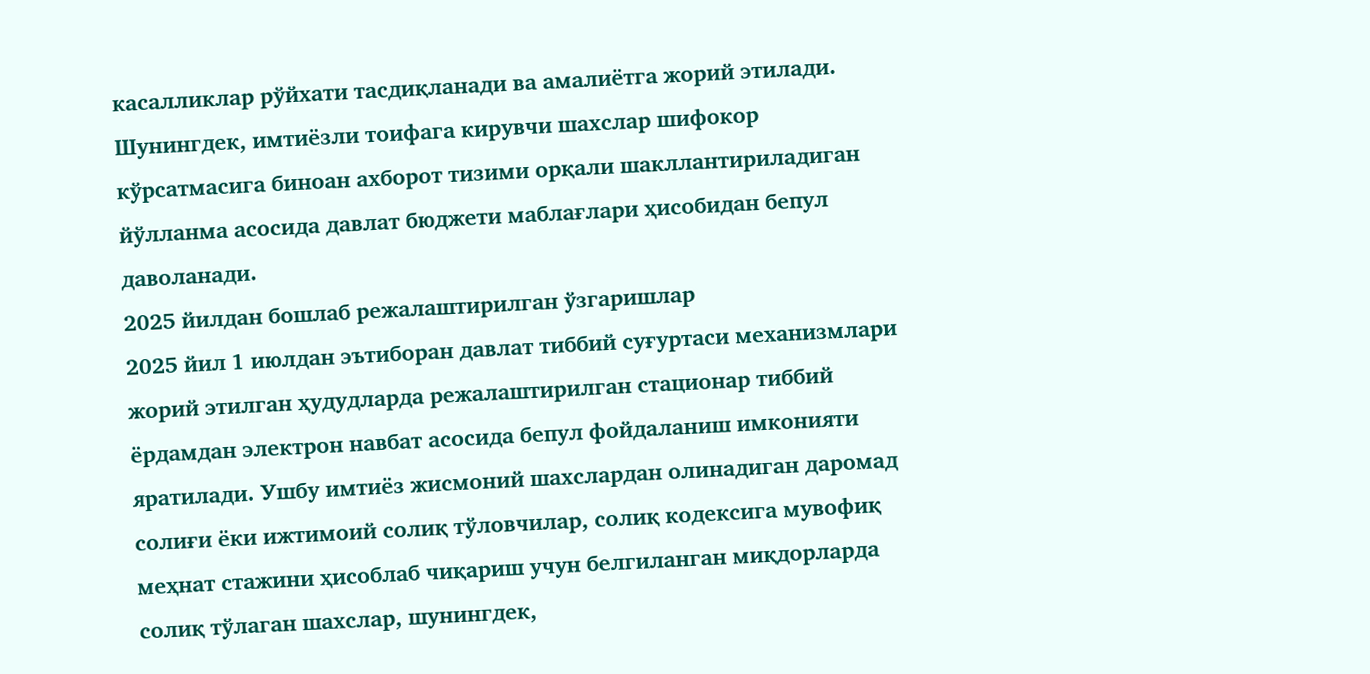касалликлар рўйхати тасдиқланади ва амалиётга жорий этилади. Шунингдек, имтиёзли тоифага кирувчи шахслар шифокор кўрсатмасига биноан ахборот тизими орқали шакллантириладиган йўлланма асосида давлат бюджети маблағлари ҳисобидан бепул даволанади.
2025 йилдан бошлаб режалаштирилган ўзгаришлар
2025 йил 1 июлдан эътиборан давлат тиббий суғуртаси механизмлари жорий этилган ҳудудларда режалаштирилган стационар тиббий ёрдамдан электрон навбат асосида бепул фойдаланиш имконияти яратилади. Ушбу имтиёз жисмоний шахслардан олинадиган даромад солиғи ёки ижтимоий солиқ тўловчилар, солиқ кодексига мувофиқ меҳнат стажини ҳисоблаб чиқариш учун белгиланган миқдорларда солиқ тўлаган шахслар, шунингдек,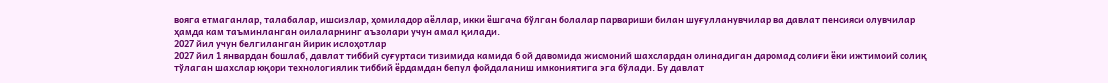вояга етмаганлар, талабалар, ишсизлар, ҳомиладор аёллар, икки ёшгача бўлган болалар парвариши билан шуғулланувчилар ва давлат пенсияси олувчилар ҳамда кам таъминланган оилаларнинг аъзолари учун амал қилади.
2027 йил учун белгиланган йирик ислоҳотлар
2027 йил 1 январдан бошлаб, давлат тиббий суғуртаси тизимида камида 6 ой давомида жисмоний шахслардан олинадиган даромад солиғи ёки ижтимоий солиқ тўлаган шахслар юқори технологиялик тиббий ёрдамдан бепул фойдаланиш имкониятига эга бўлади. Бу давлат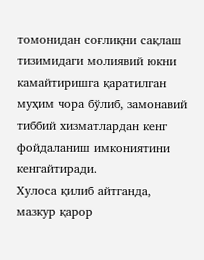томонидан соғлиқни сақлаш тизимидаги молиявий юкни камайтиришга қаратилган муҳим чора бўлиб, замонавий тиббий хизматлардан кенг фойдаланиш имкониятини кенгайтиради.
Хулоса қилиб айтганда, мазкур қарор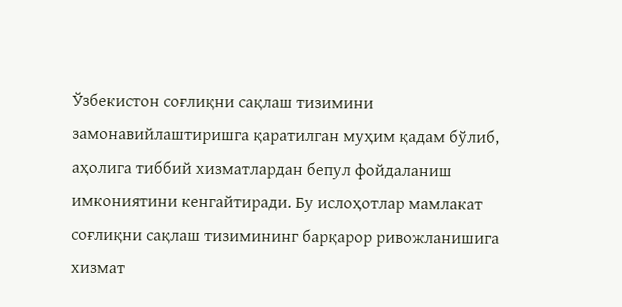Ўзбекистон соғлиқни сақлаш тизимини замонавийлаштиришга қаратилган муҳим қадам бўлиб, аҳолига тиббий хизматлардан бепул фойдаланиш имкониятини кенгайтиради. Бу ислоҳотлар мамлакат соғлиқни сақлаш тизимининг барқарор ривожланишига хизмат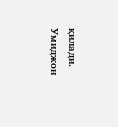қилади.
Умиджон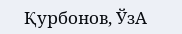Қурбонов, ЎзА